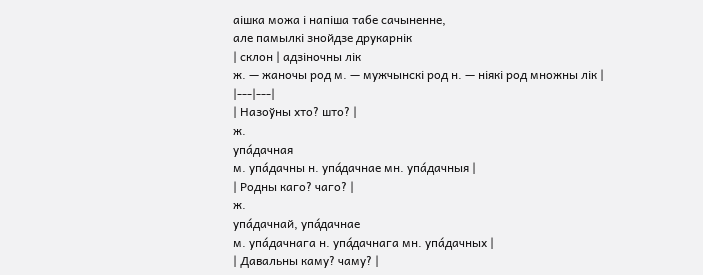аішка можа і напіша табе сачыненне,
але памылкі знойдзе друкарнік
| склон | адзіночны лік
ж. — жаночы род м. — мужчынскі род н. — ніякі род множны лік |
|---|---|
| Назоўны хто? што? |
ж.
упа́дачная
м. упа́дачны н. упа́дачнае мн. упа́дачныя |
| Родны каго? чаго? |
ж.
упа́дачнай, упа́дачнае
м. упа́дачнага н. упа́дачнага мн. упа́дачных |
| Давальны каму? чаму? |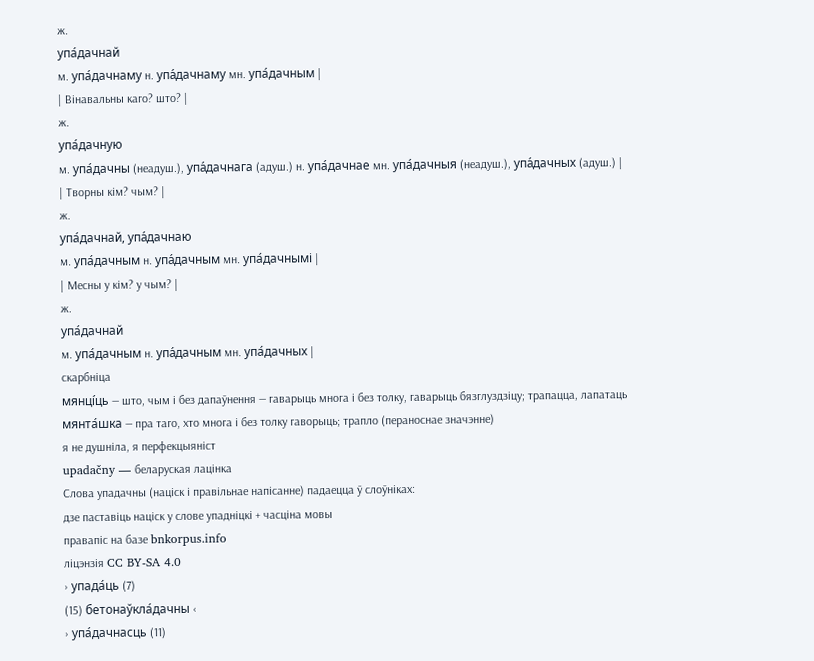ж.
упа́дачнай
м. упа́дачнаму н. упа́дачнаму мн. упа́дачным |
| Вінавальны каго? што? |
ж.
упа́дачную
м. упа́дачны (неадуш.), упа́дачнага (адуш.) н. упа́дачнае мн. упа́дачныя (неадуш.), упа́дачных (адуш.) |
| Творны кім? чым? |
ж.
упа́дачнай, упа́дачнаю
м. упа́дачным н. упа́дачным мн. упа́дачнымі |
| Месны у кім? у чым? |
ж.
упа́дачнай
м. упа́дачным н. упа́дачным мн. упа́дачных |
скарбніца
мянці́ць — што, чым і без дапаўнення — гаварыць многа і без толку, гаварыць бязглуздзіцу; трапацца, лапатаць
мянта́шка — пра таго, хто многа і без толку гаворыць; трапло (пераноснае значэнне)
я не душніла, я перфекцыяніст
upadačny — беларуская лацінка
Слова упадачны (націск і правільнае напісанне) падаецца ў слоўніках:
дзе паставіць націск у слове упадніцкі + часціна мовы
правапіс на базе bnkorpus.info
ліцэнзія CC BY-SA 4.0
› упада́ць (7)
(15) бетонаўкла́дачны ‹
› упа́дачнасць (11)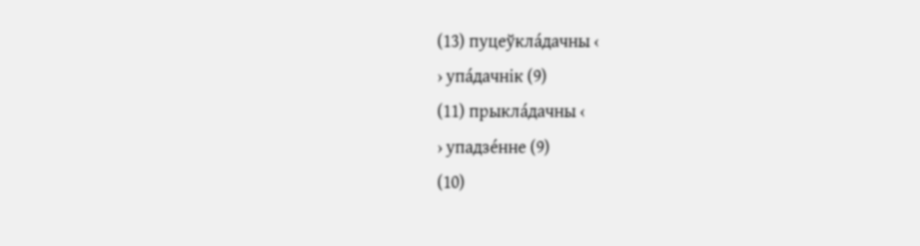(13) пуцеўкла́дачны ‹
› упа́дачнік (9)
(11) прыкла́дачны ‹
› упадзе́нне (9)
(10)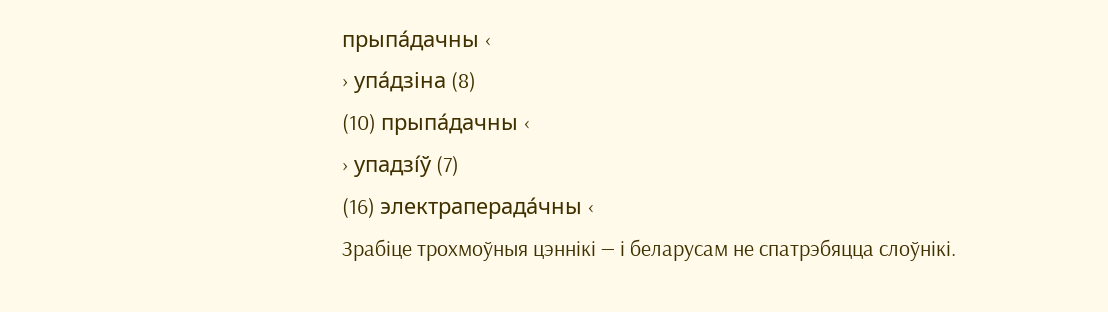прыпа́дачны ‹
› упа́дзіна (8)
(10) прыпа́дачны ‹
› упадзі́ў (7)
(16) электраперада́чны ‹
Зрабіце трохмоўныя цэннікі — і беларусам не спатрэбяцца слоўнікі.